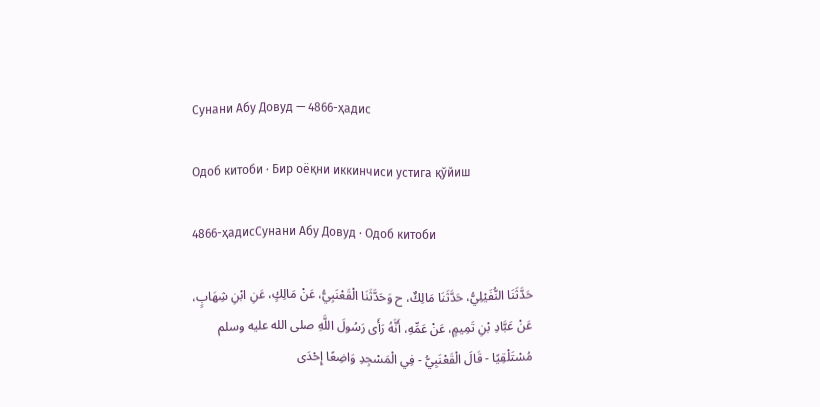Сунани Абу Довуд — 4866-ҳадис

Одоб китоби · Бир оёқни иккинчиси устига қўйиш

4866-ҳадисСунани Абу Довуд · Одоб китоби

حَدَّثَنَا النُّفَيْلِيُّ، حَدَّثَنَا مَالِكٌ، ح وَحَدَّثَنَا الْقَعْنَبِيُّ، عَنْ مَالِكٍ، عَنِ ابْنِ شِهَابٍ، عَنْ عَبَّادِ بْنِ تَمِيمٍ، عَنْ عَمِّهِ، أَنَّهُ رَأَى رَسُولَ اللَّهِ صلى الله عليه وسلم مُسْتَلْقِيًا - قَالَ الْقَعْنَبِيُّ - فِي الْمَسْجِدِ وَاضِعًا إِحْدَى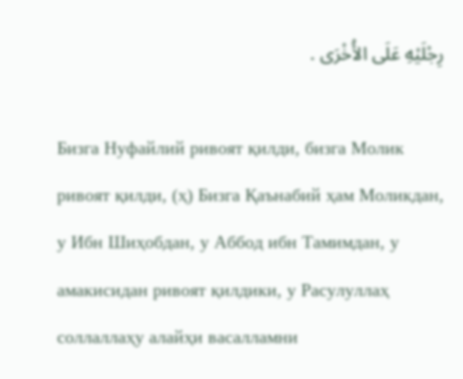رِجْلَيْهِ عَلَى الأُخْرَى .

Бизга Нуфайлий ривоят қилди, бизга Молик ривоят қилди, (ҳ) Бизга Қаънабий ҳам Моликдан, у Ибн Шиҳобдан, у Аббод ибн Тамимдан, у амакисидан ривоят қилдики, у Расулуллаҳ соллаллаҳу алайҳи васалламни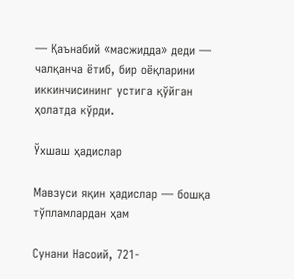— Қаънабий «масжидда» деди — чалқанча ётиб, бир оёқларини иккинчисининг устига қўйган ҳолатда кўрди.

Ўхшаш ҳадислар

Мавзуси яқин ҳадислар — бошқа тўпламлардан ҳам

Сунани Насоий, 721-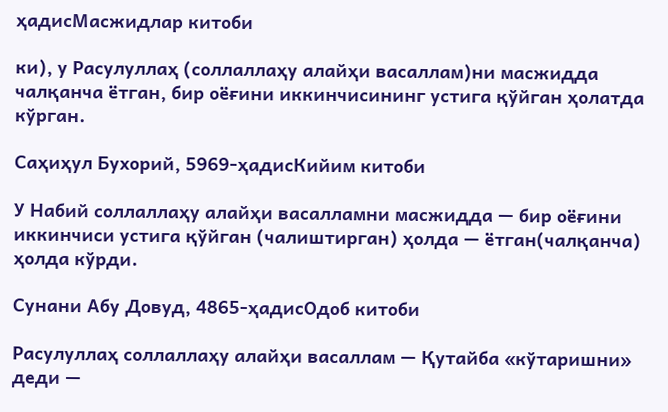ҳадисМасжидлар китоби

ки), у Расулуллаҳ (соллаллаҳу алайҳи васаллам)ни масжидда чалқанча ётган, бир оёғини иккинчисининг устига қўйган ҳолатда кўрган.

Саҳиҳул Бухорий, 5969-ҳадисКийим китоби

У Набий соллаллаҳу алайҳи васалламни масжидда — бир оёғини иккинчиси устига қўйган (чалиштирган) ҳолда — ётган(чалқанча) ҳолда кўрди.

Сунани Абу Довуд, 4865-ҳадисОдоб китоби

Расулуллаҳ соллаллаҳу алайҳи васаллам — Қутайба «кўтаришни» деди —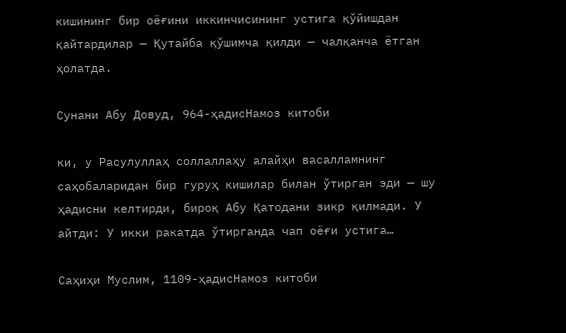кишининг бир оёғини иккинчисининг устига қўйишдан қайтардилар — Қутайба қўшимча қилди — чалқанча ётган ҳолатда.

Сунани Абу Довуд, 964-ҳадисНамоз китоби

ки, у Расулуллаҳ соллаллаҳу алайҳи васалламнинг саҳобаларидан бир гуруҳ кишилар билан ўтирган эди — шу ҳадисни келтирди, бироқ Абу Қатодани зикр қилмади. У айтди: У икки ракатда ўтирганда чап оёғи устига…

Саҳиҳи Муслим, 1109-ҳадисНамоз китоби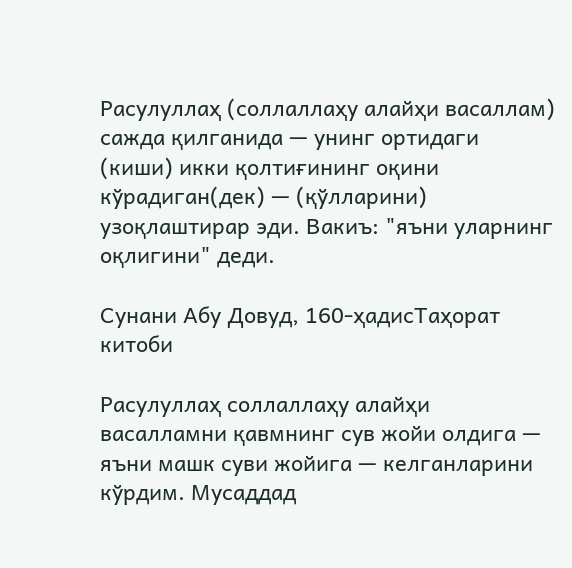Расулуллаҳ (соллаллаҳу алайҳи васаллам) сажда қилганида — унинг ортидаги (киши) икки қолтиғининг оқини кўрадиган(дек) — (қўлларини) узоқлаштирар эди. Вакиъ: "яъни уларнинг оқлигини" деди.

Сунани Абу Довуд, 160-ҳадисТаҳорат китоби

Расулуллаҳ соллаллаҳу алайҳи васалламни қавмнинг сув жойи олдига — яъни машк суви жойига — келганларини кўрдим. Мусаддад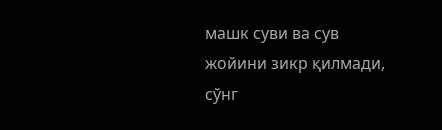машк суви ва сув жойини зикр қилмади, сўнг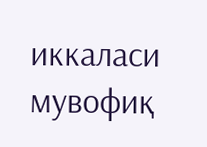иккаласи мувофиқ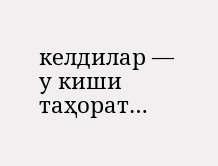келдилар — у киши таҳорат…